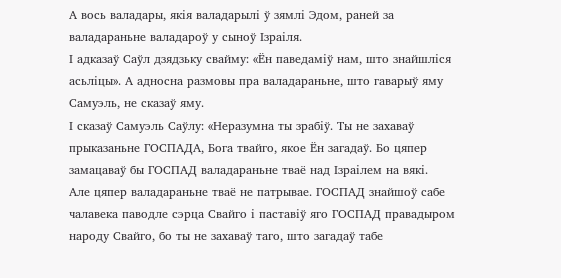А вось валадары, якія валадарылі ў зямлі Эдом, раней за валадараньне валадароў у сыноў Ізраіля.
І адказаў Саўл дзядзьку свайму: «Ён паведаміў нам, што знайшліся асьліцы». А адносна размовы пра валадараньне, што гаварыў яму Самуэль, не сказаў яму.
І сказаў Самуэль Саўлу: «Неразумна ты зрабіў. Ты не захаваў прыказаньне ГОСПАДА, Бога твайго, якое Ён загадаў. Бо цяпер замацаваў бы ГОСПАД валадараньне тваё над Ізраілем на вякі.
Але цяпер валадараньне тваё не патрывае. ГОСПАД знайшоў сабе чалавека паводле сэрца Свайго і паставіў яго ГОСПАД правадыром народу Свайго, бо ты не захаваў таго, што загадаў табе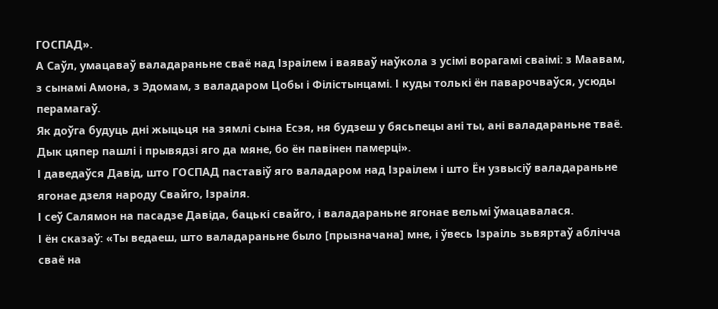ГОСПАД».
А Саўл, умацаваў валадараньне сваё над Ізраілем і ваяваў наўкола з усімі ворагамі сваімі: з Маавам, з сынамі Амона, з Эдомам, з валадаром Цобы і Філістынцамі. І куды толькі ён паварочваўся, усюды перамагаў.
Як доўга будуць дні жыцьця на зямлі сына Есэя, ня будзеш у бясьпецы ані ты, ані валадараньне тваё. Дык цяпер пашлі і прывядзі яго да мяне, бо ён павінен памерці».
І даведаўся Давід, што ГОСПАД паставіў яго валадаром над Ізраілем і што Ён узвысіў валадараньне ягонае дзеля народу Свайго, Ізраіля.
І сеў Салямон на пасадзе Давіда, бацькі свайго, і валадараньне ягонае вельмі ўмацавалася.
І ён сказаў: «Ты ведаеш, што валадараньне было [прызначана] мне, і ўвесь Ізраіль зьвяртаў аблічча сваё на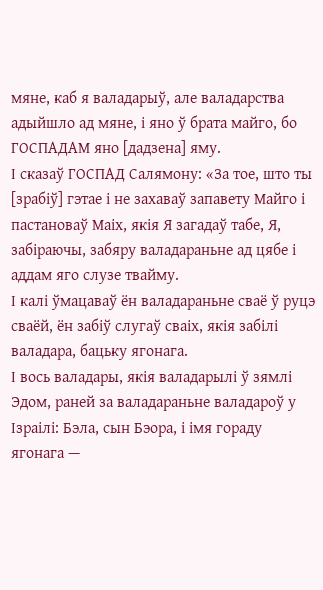мяне, каб я валадарыў, але валадарства адыйшло ад мяне, і яно ў брата майго, бо ГОСПАДАМ яно [дадзена] яму.
І сказаў ГОСПАД Салямону: «За тое, што ты [зрабіў] гэтае і не захаваў запавету Майго і пастановаў Маіх, якія Я загадаў табе, Я, забіраючы, забяру валадараньне ад цябе і аддам яго слузе твайму.
І калі ўмацаваў ён валадараньне сваё ў руцэ сваёй, ён забіў слугаў сваіх, якія забілі валадара, бацьку ягонага.
І вось валадары, якія валадарылі ў зямлі Эдом, раней за валадараньне валадароў у Ізраілі: Бэла, сын Бэора, і імя гораду ягонага —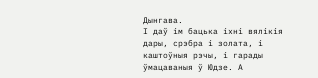Дынгава.
І даў ім бацька іхні вялікія дары, срэбра і золата, і каштоўныя рэчы, і гарады ўмацаваныя ў Юдзе. А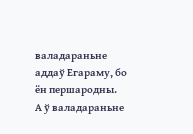валадараньне аддаў Егараму, бо ён першародны.
А ў валадараньне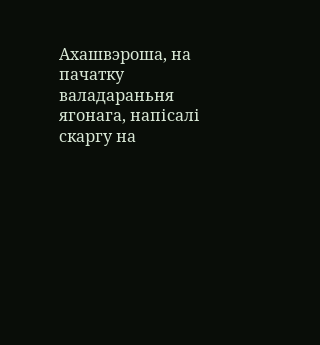Ахашвэроша, на пачатку валадараньня ягонага, напісалі скаргу на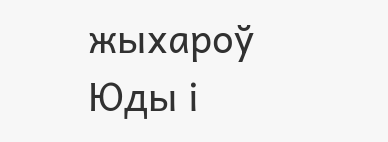жыхароў Юды і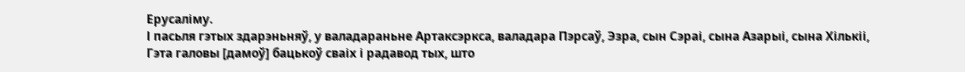Ерусаліму.
І пасьля гэтых здарэньняў, у валадараньне Артаксэркса, валадара Пэрсаў, Эзра, сын Сэраі, сына Азарыі, сына Хількіі,
Гэта галовы [дамоў] бацькоў сваіх і радавод тых, што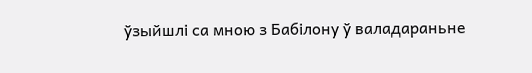ўзыйшлі са мною з Бабілону ў валадараньне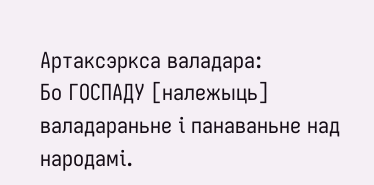Артаксэркса валадара:
Бо ГОСПАДУ [належыць] валадараньне і панаваньне над народамі.